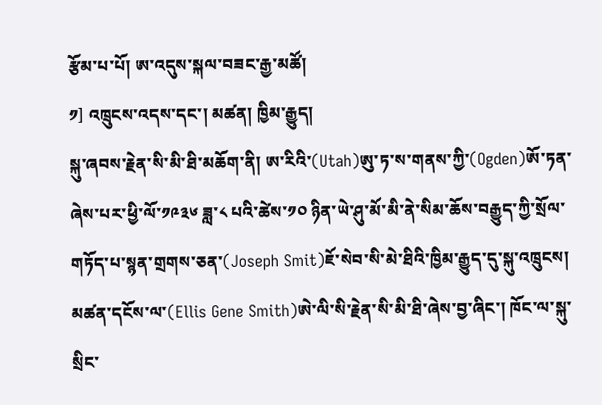རྩོམ་པ་པོ། ཨ་འདུས་སྐལ་བཟང་རྒྱ་མཚོ།
༡] འཁྲུངས་འདས་དང་། མཚན། ཁྱིམ་རྒྱུད།
སྐུ་ཞབས་རྗེན་སི་མི་ཐི་མཆོག་ནི། ཨ་རིའི་(Utah)ཨུ་ཏ་ས་གནས་ཀྱི་(Ogden)ཨོ་ཏན་ཞེས་པར་ཕྱི་ལོ་༡༩༣༦ ཟླ་༨ པའི་ཚེས་༡༠ ཉིན་ཡེ་ཤུ་མོ་མི་ནེ་སིམ་ཆོས་བརྒྱུད་ཀྱི་སྲོལ་གཏོད་པ་སྙན་གྲགས་ཅན་(Joseph Smit)ཇོ་སེབ་སི་མེ་ཐིའི་ཁྱིམ་རྒྱུད་དུ་སྐུ་འཁྲུངས། མཚན་དངོས་ལ་(Ellis Gene Smith)ཨེ་ལི་སི་རྗེན་སི་མི་ཐི་ཞེས་བྱ་ཞིང་། ཁོང་ལ་སྐུ་སྲིང་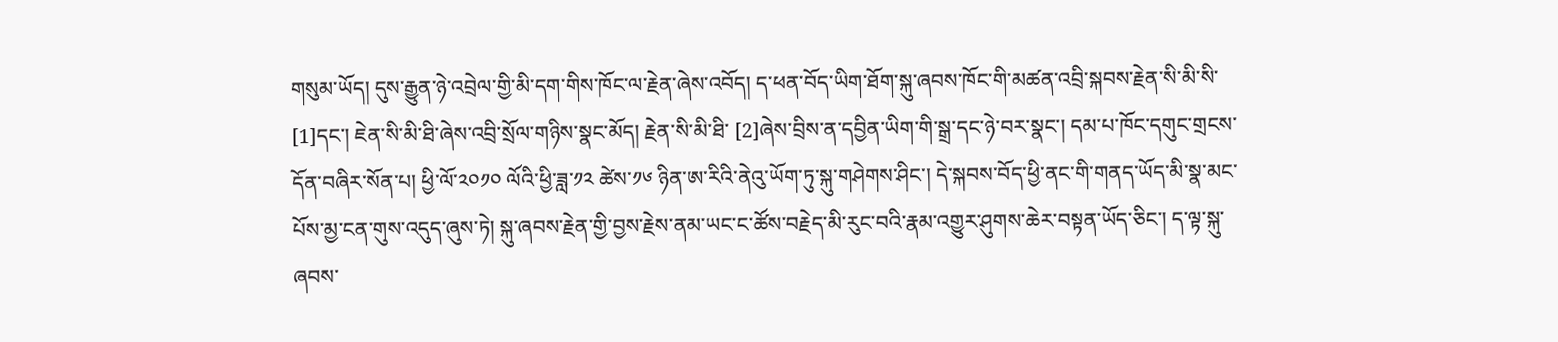གསུམ་ཡོད། དུས་རྒྱུན་ཉེ་འབྲེལ་གྱི་མི་དག་གིས་ཁོང་ལ་རྗེན་ཞེས་འབོད། ད་ཕན་བོད་ཡིག་ཐོག་སྐུ་ཞབས་ཁོང་གི་མཚན་འབྲི་སྐབས་རྗེན་སི་མི་སི་ [1]དང་། ཇེན་སི་མི་ཐི་ཞེས་འབྲི་སྲོལ་གཉིས་སྣང་མོད། རྗེན་སི་མི་ཐི་ [2]ཞེས་བྲིས་ན་དབྱིན་ཡིག་གི་སྒྲ་དང་ཉེ་བར་སྣང་། དམ་པ་ཁོང་དགུང་གྲངས་དོན་བཞིར་སོན་པ། ཕྱི་ལོ་༢༠༡༠ ལོའི་ཕྱི་ཟླ་༡༢ ཚེས་༡༦ ཉིན་ཨ་རིའི་ནེའུ་ཡོག་ཏུ་སྐུ་གཤེགས་ཤིང་། དེ་སྐབས་བོད་ཕྱི་ནང་གི་གནད་ཡོད་མི་སྣ་མང་པོས་མྱ་ངན་གུས་འདུད་ཞུས་ཏེ། སྐུ་ཞབས་རྗེན་གྱི་བྱས་རྗེས་ནམ་ཡང་ང་ཚོས་བརྗེད་མི་རུང་བའི་རྣམ་འགྱུར་ཤུགས་ཆེར་བསྟན་ཡོད་ཅིང་། ད་ལྟ་སྐུ་ཞབས་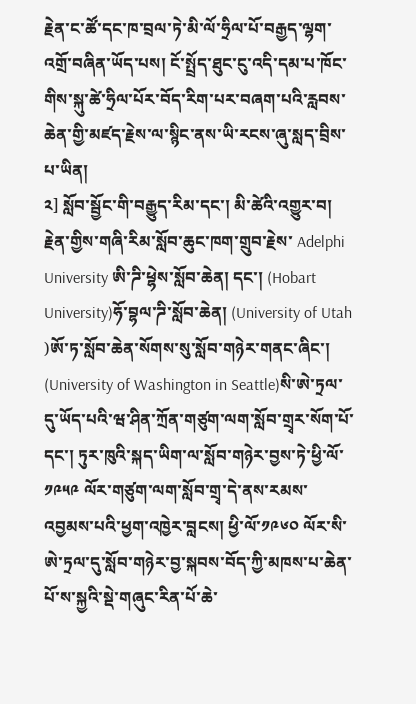རྗེན་ང་ཚོ་དང་ཁ་བྲལ་ཏེ་མི་ལོ་ཧྲིལ་པོ་བརྒྱད་ལྷག་འགྲོ་བཞིན་ཡོད་པས། ངོ་སྤྲོད་ཐུང་ངུ་འདི་དམ་པ་ཁོང་གིས་སྐུ་ཚེ་ཧྲིལ་པོར་བོད་རིག་པར་བཞག་པའི་རླབས་ཆེན་གྱི་མཛད་རྗེས་ལ་སྙིང་ནས་ཡི་རངས་ཞུ་སླད་བྲིས་པ་ཡིན།
༢] སློབ་སྦྱོང་གི་བརྒྱུད་རིམ་དང་། མི་ཚེའི་འགྱུར་བ།
རྗེན་གྱིས་གཞི་རིམ་སློབ་ཆུང་ཁག་གྲུབ་རྗེས་ Adelphi University ཨི་ཌི་ཕྷེས་སློབ་ཆེན། དང་། (Hobart University)ཧོ་བྷལ་ཌི་སློབ་ཆེན། (University of Utah )ཨོ་ཏ་སློབ་ཆེན་སོགས་སུ་སློབ་གཉེར་གནང་ཞིང་། (University of Washington in Seattle)སི་ཨེ་ཏྲལ་དུ་ཡོད་པའི་ཝ་ཤིན་ཀྲོན་གཙུག་ལག་སློབ་གྲྭར་སོག་པོ་དང་། ཏུར་ཁུའི་སྐད་ཡིག་ལ་སློབ་གཉེར་བྱས་ཏེ་ཕྱི་ལོ་ ༡༩༥༩ ལོར་གཙུག་ལག་སློབ་གྲྭ་དེ་ནས་རམས་འབྱམས་པའི་ཕྱག་འཁྱེར་བླངས། ཕྱི་ལོ་༡༩༦༠ ལོར་སི་ཨེ་ཏྲལ་དུ་སློབ་གཉེར་བྱ་སྐབས་བོད་ཀྱི་མཁས་པ་ཆེན་པོ་ས་སྐྱའི་སྡེ་གཞུང་རིན་པོ་ཆེ་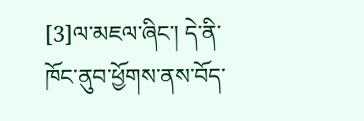[3]ལ་མཇལ་ཞིང་། དེ་ནི་ཁོང་ནུབ་ཕྱོགས་ནས་བོད་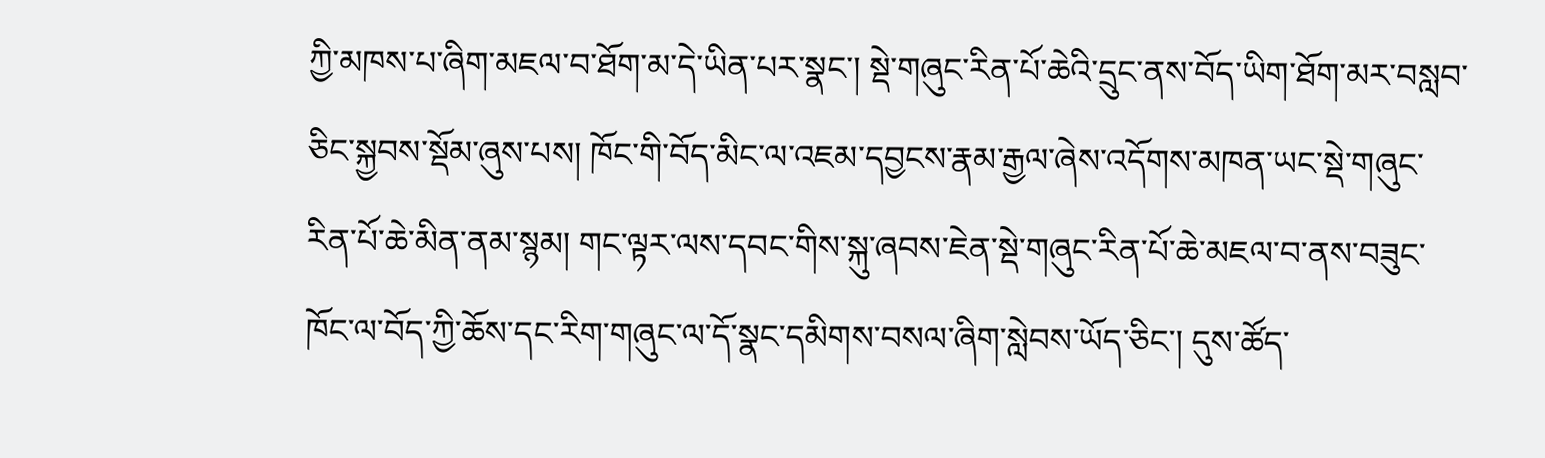ཀྱི་མཁས་པ་ཞིག་མཇལ་བ་ཐོག་མ་དེ་ཡིན་པར་སྣང་། སྡེ་གཞུང་རིན་པོ་ཆེའི་དྲུང་ནས་བོད་ཡིག་ཐོག་མར་བསླབ་ཅིང་སྐྱབས་སྡོམ་ཞུས་པས། ཁོང་གི་བོད་མིང་ལ་འཇམ་དབྱངས་རྣམ་རྒྱལ་ཞེས་འདོགས་མཁན་ཡང་སྡེ་གཞུང་རིན་པོ་ཆེ་མིན་ནམ་སྙམ། གང་ལྟར་ལས་དབང་གིས་སྐུ་ཞབས་ཇེན་སྡེ་གཞུང་རིན་པོ་ཆེ་མཇལ་བ་ནས་བཟུང་ཁོང་ལ་བོད་ཀྱི་ཆོས་དང་རིག་གཞུང་ལ་དོ་སྣང་དམིགས་བསལ་ཞིག་སླེབས་ཡོད་ཅིང་། དུས་ཚོད་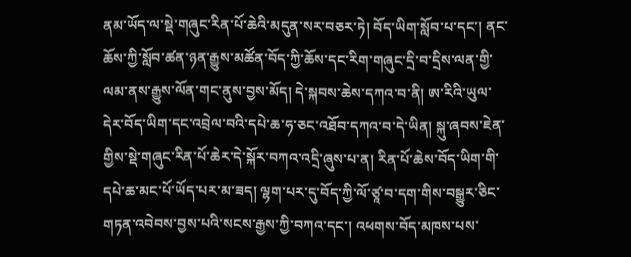ནམ་ཡོད་ལ་སྡེ་གཞུང་རིན་པོ་ཆེའི་མདུན་སར་བཅར་ཏེ། བོད་ཡིག་སློབ་པ་དང་། ནང་ཆོས་ཀྱི་སློབ་ཚན་ཉན་རྒྱུས་མཚོན་བོད་ཀྱི་ཆོས་དང་རིག་གཞུང་དྲི་བ་དྲིས་ལན་གྱི་ལམ་ནས་རྒྱུས་ལོན་གང་ནུས་བྱས་མོད། དེ་སྐབས་ཆེས་དཀའ་བ་ནི། ཨ་རིའི་ཡུལ་དེར་བོད་ཡིག་དང་འབྲེལ་བའི་དཔེ་ཆ་ཧ་ཅང་འཐོབ་དཀའ་བ་དེ་ཡིན། སྐུ་ཞབས་ཇེན་གྱིས་སྡེ་གཞུང་རིན་པོ་ཆེར་དེ་སྐོར་བཀའ་འདྲི་ཞུས་པ་ན། རིན་པོ་ཆེས་བོད་ཡིག་གི་དཔེ་ཆ་མང་པོ་ཡོད་པར་མ་ཟད། ལྷག་པར་དུ་བོད་ཀྱི་ལོ་ཙཱ་བ་དག་གིས་བསྒྱུར་ཅིང་གཏན་འབེབས་བྱས་པའི་སངས་རྒྱས་ཀྱི་བཀའ་དང་། འཕགས་བོད་མཁས་པས་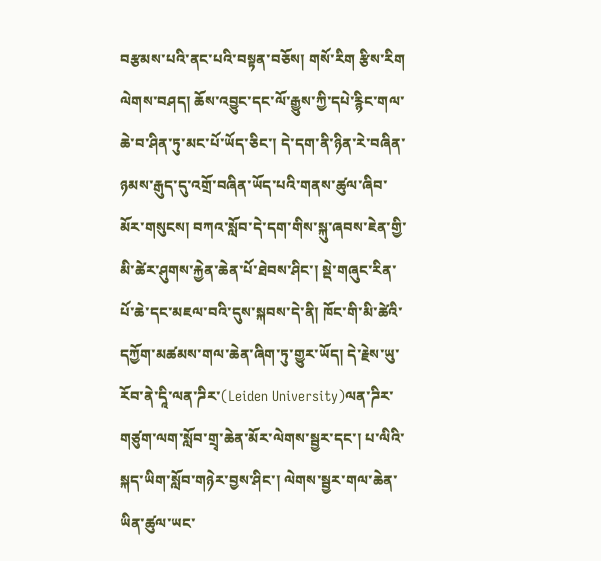བརྩམས་པའི་ནང་པའི་བསྟན་བཅོས། གསོ་རིག རྩིས་རིག ལེགས་བཤད། ཆོས་འབྱུང་དང་ལོ་རྒྱུས་ཀྱི་དཔེ་རྙིང་གལ་ཆེ་བ་ཤིན་ཏུ་མང་པོ་ཡོད་ཅིང་། དེ་དག་ནི་ཉིན་རེ་བཞིན་ཉམས་རྒུད་དུ་འགྲོ་བཞིན་ཡོད་པའི་གནས་ཚུལ་ཞིབ་མོར་གསུངས། བཀའ་སློབ་དེ་དག་གིས་སྐུ་ཞབས་ཇེན་གྱི་མི་ཚེར་ཤུགས་རྐྱེན་ཆེན་པོ་ཐེབས་ཤིང་། སྡེ་གཞུང་རིན་པོ་ཆེ་དང་མཇལ་བའི་དུས་སྐབས་དེ་ནི། ཁོང་གི་མི་ཚེའི་དཀྱོག་མཚམས་གལ་ཆེན་ཞིག་ཏུ་གྱུར་ཡོད། དེ་རྗེས་ཡུ་རོབ་ནེ་དཱི་ལན་ཌིར་(Leiden University)ལན་ཌིར་གཙུག་ལག་སློབ་གྲྭ་ཆེན་མོར་ལེགས་སྦྱར་དང་། པ་ལིའི་སྐད་ཡིག་སློབ་གཉེར་བྱས་ཤིང་། ལེགས་སྦྱར་གལ་ཆེན་ཡིན་ཚུལ་ཡང་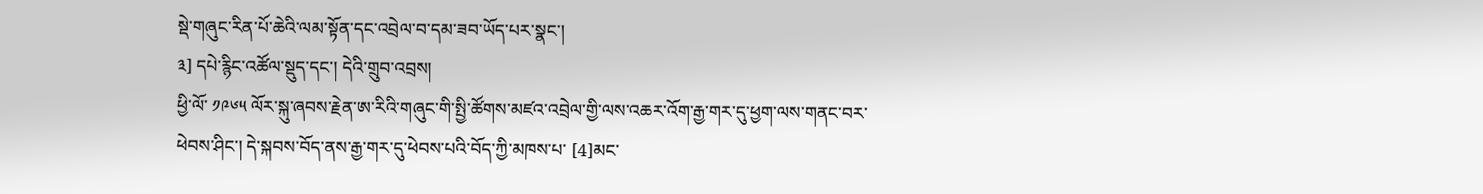སྡེ་གཞུང་རིན་པོ་ཆེའི་ལམ་སྟོན་དང་འབྲེལ་བ་དམ་ཟབ་ཡོད་པར་སྣང་།
༣] དཔེ་རྙིང་འཚོལ་སྡུད་དང་། དེའི་གྲུབ་འབྲས།
ཕྱི་ལོ་ ༡༩༦༥ ལོར་སྐུ་ཞབས་རྗེན་ཨ་རིའི་གཞུང་གི་སྤྱི་ཚོགས་མཛའ་འབྲེལ་གྱི་ལས་འཆར་འོག་རྒྱ་གར་དུ་ཕྱག་ལས་གནང་བར་ཕེབས་ཤིང་། དེ་སྐབས་བོད་ནས་རྒྱ་གར་དུ་ཕེབས་པའི་བོད་ཀྱི་མཁས་པ་ [4]མང་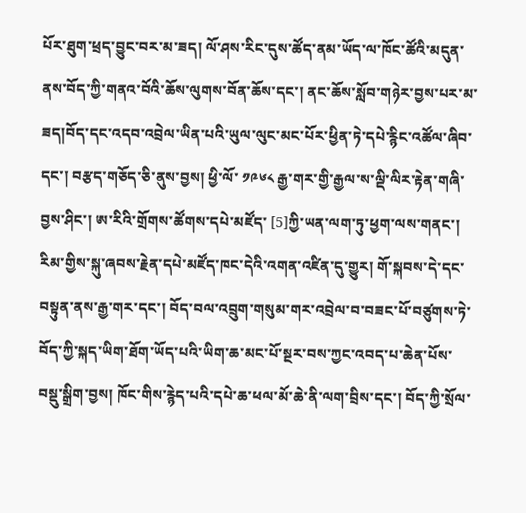པོར་ཐུག་ཕྲད་བྱུང་བར་མ་ཟད། ལོ་ཤས་རིང་དུས་ཚོད་ནམ་ཡོད་ལ་ཁོང་ཚོའི་མདུན་ནས་བོད་ཀྱི་གནའ་བོའི་ཆོས་ལུགས་བོན་ཆོས་དང་། ནང་ཆོས་སློབ་གཉེར་བྱས་པར་མ་ཟད།བོད་དང་འདབ་འབྲེལ་ཡིན་པའི་ཡུལ་ལུང་མང་པོར་ཕྱིན་ཏེ་དཔེ་རྙིང་འཚོལ་ཞིབ་དང་། བརྩད་གཅོད་ཅི་ནུས་བྱས། ཕྱི་ལོ་ ༡༩༦༨ རྒྱ་གར་གྱི་རྒྱལ་ས་ལྡི་ལིར་རྟེན་གཞི་བྱས་ཤིང་། ཨ་རིའི་གྲོགས་ཚོགས་དཔེ་མཛོད་ [5]ཀྱི་ཡན་ལག་ཏུ་ཕྱག་ལས་གནང་། རིམ་གྱིས་སྐུ་ཞབས་རྗེན་དཔེ་མཛོད་ཁང་དེའི་འགན་འཛིན་དུ་གྱུར། གོ་སྐབས་དེ་དང་བསྟུན་ནས་རྒྱ་གར་དང་། བོད་བལ་འབྲུག་གསུམ་གར་འབྲེལ་བ་བཟང་པོ་བཙུགས་ཏེ་བོད་ཀྱི་སྐད་ཡིག་ཐོག་ཡོད་པའི་ཡིག་ཆ་མང་པོ་སྔར་བས་ཀྱང་འབད་པ་ཆེན་པོས་བསྡུ་སྒྲིག་བྱས། ཁོང་གིས་རྙེད་པའི་དཔེ་ཆ་ཕལ་མོ་ཆེ་ནི་ལག་བྲིས་དང་། བོད་ཀྱི་སྲོལ་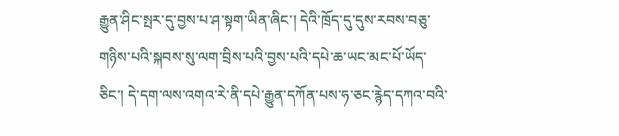རྒྱུན་ཤིང་སྤར་དུ་བྱས་པ་ཤ་སྟག་ཡིན་ཞིང་། དེའི་ཁྲོད་དུ་དུས་རབས་བཅུ་གཉིས་པའི་སྐབས་སུ་ལག་བྲིས་པའི་བྱས་པའི་དཔེ་ཆ་ཡང་མང་པོ་ཡོད་ཅིང་། དེ་དག་ལས་འགའ་རེ་ནི་དཔེ་རྒྱུན་དཀོན་པས་ཧ་ཅང་རྙེད་དཀའ་བའི་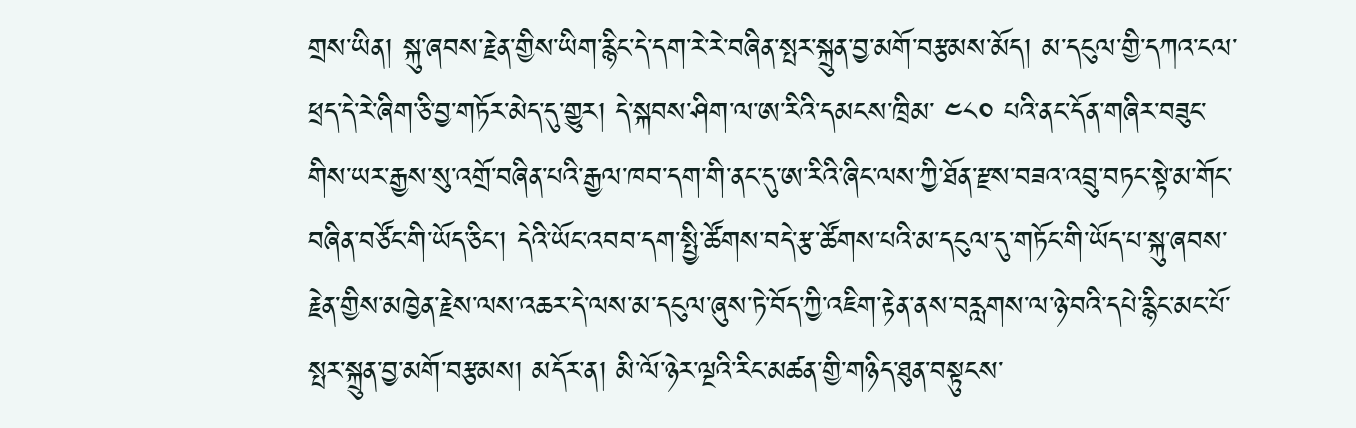གྲས་ཡིན། སྐུ་ཞབས་རྗེན་གྱིས་ཡིག་རྙིང་དེ་དག་རེ་རེ་བཞིན་སྤར་སྐྲུན་བྱ་མགོ་བརྩམས་མོད། མ་དངུལ་གྱི་དཀའ་ངལ་ཕྲད་དེ་རེ་ཞིག་ཅི་བྱ་གཏོར་མེད་དུ་གྱུར། དེ་སྐབས་ཤིག་ལ་ཨ་རིའི་དམངས་ཁྲིམ་ ༤༨༠ པའི་ནང་དོན་གཞིར་བཟུང་གིས་ཡར་རྒྱས་སུ་འགྲོ་བཞིན་པའི་རྒྱལ་ཁབ་དག་གི་ནང་དུ་ཨ་རིའི་ཞིང་ལས་ཀྱི་ཐོན་རྫས་བཟའ་འབྲུ་བཏང་སྟེ་མ་གོང་བཞིན་བཙོང་གི་ཡོད་ཅིང་། དེའི་ཡོང་འབབ་དག་སྤྱི་ཚོགས་བདེ་རྩ་ཚོགས་པའི་མ་དངུལ་དུ་གཏོང་གི་ཡོད་པ་སྐུ་ཞབས་རྗེན་གྱིས་མཁྱེན་རྗེས་ལས་འཆར་དེ་ལས་མ་དངུལ་ཞུས་ཏེ་བོད་ཀྱི་འཇིག་རྟེན་ནས་བརླགས་ལ་ཉེ་བའི་དཔེ་རྙིང་མང་པོ་སྤར་སྐྲུན་བྱ་མགོ་བརྩམས། མདོར་ན། མི་ལོ་ཉེར་ལྔའི་རིང་མཚན་གྱི་གཉིད་ཐུན་བསྟུངས་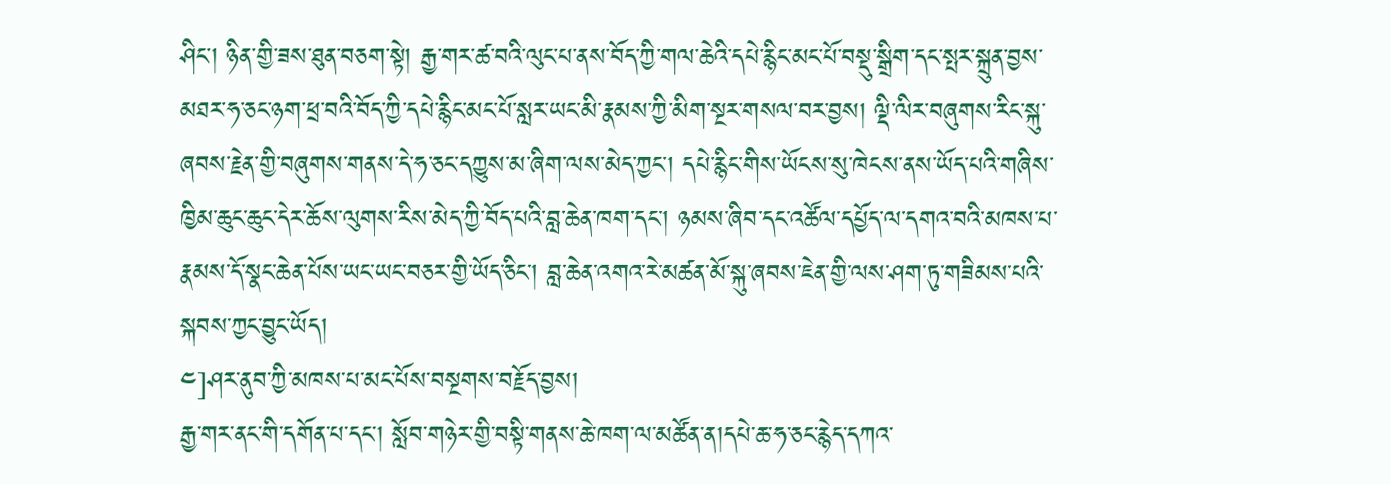ཤིང་། ཉིན་གྱི་ཟས་ཐུན་བཅག་སྟེ། རྒྱ་གར་ཚ་བའི་ལུང་པ་ནས་བོད་ཀྱི་གལ་ཆེའི་དཔེ་རྙིང་མང་པོ་བསྡུ་སྒྲིག་དང་སྤར་སྐྲུན་བྱས་མཐར་ཧ་ཅང་ཉག་ཕྲ་བའི་བོད་ཀྱི་དཔེ་རྙིང་མང་པོ་སླར་ཡང་མི་རྣམས་ཀྱི་མིག་སྔར་གསལ་བར་བྱས། ལྡི་ལིར་བཞུགས་རིང་སྐུ་ཞབས་རྗེན་གྱི་བཞུགས་གནས་དེ་ཧ་ཅང་དཀྱུས་མ་ཞིག་ལས་མེད་ཀྱང་། དཔེ་རྙིང་གིས་ཡོངས་སུ་ཁེངས་ནས་ཡོད་པའི་གཞིས་ཁྱིམ་ཆུང་ཆུང་དེར་ཆོས་ལུགས་རིས་མེད་ཀྱི་བོད་པའི་བླ་ཆེན་ཁག་དང་། ཉམས་ཞིབ་དང་འཚོལ་དཔྱོད་ལ་དགའ་བའི་མཁས་པ་རྣམས་དོ་སྣང་ཆེན་པོས་ཡང་ཡང་བཅར་གྱི་ཡོད་ཅིང་། བླ་ཆེན་འགའ་རེ་མཚན་མོ་སྐུ་ཞབས་ཇེན་གྱི་ལས་ཤག་ཏུ་གཟིམས་པའི་སྐབས་ཀྱང་བྱུང་ཡོད།
༤]ཤར་ནུབ་ཀྱི་མཁས་པ་མང་པོས་བསྔགས་བརྗོད་བྱས།
རྒྱ་གར་ནང་གི་དགོན་པ་དང་། སློབ་གཉེར་གྱི་བསྟི་གནས་ཆེ་ཁག་ལ་མཚོན་ན།དཔེ་ཆ་ཧ་ཅང་རྙེད་དཀའ་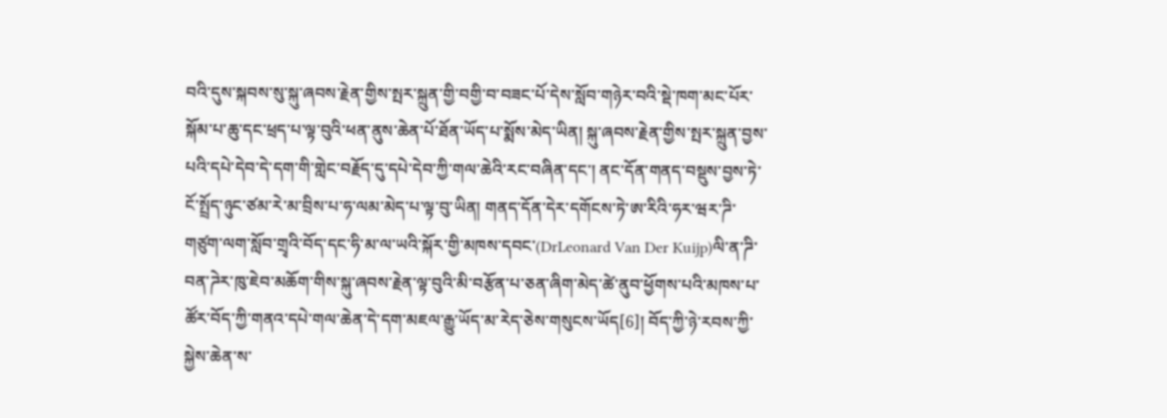བའི་དུས་སྐབས་སུ་སྐུ་ཞབས་རྗེན་གྱིས་སྤར་སྐྲུན་གྱི་བགྱི་བ་བཟང་པོ་དེས་སློབ་གཉེར་བའི་སྡེ་ཁག་མང་པོར་སྐོམ་པ་ཆུ་དང་ཕྲད་པ་ལྟ་བུའི་ཕན་ནུས་ཆེན་པོ་ཐོན་ཡོད་པ་སྨོས་མེད་ཡིན། སྐུ་ཞབས་རྗེན་གྱིས་སྤར་སྐྲུན་བྱས་པའི་དཔེ་དེབ་དེ་དག་གི་གླེང་བརྗོད་དུ་དཔེ་དེབ་ཀྱི་གལ་ཆེའི་རང་བཞིན་དང་། ནང་དོན་གནད་བསྡུས་བྱས་ཏེ་ངོ་སྤྲོད་ཉུང་ཙམ་རེ་མ་བྲིས་པ་ཧ་ལམ་མེད་པ་ལྟ་བུ་ཡིན། གནད་དོན་དེར་དགོངས་ཏེ་ཨ་རིའི་ཧར་ཝར་ཌི་གཙུག་ལག་སློབ་གྲྭའི་བོད་དང་ཧི་མ་ལ་ཡའི་སྐོར་གྱི་མཁས་དབང་(DrLeonard Van Der Kuijp)ལི་ན་ཌི་བན་ཌེར་ཁུ་ཇེབ་མཆོག་གིས་སྐུ་ཞབས་རྗེན་ལྟ་བུའི་མི་བརྩོན་པ་ཅན་ཞིག་མེད་ཚེ་ནུབ་ཕྱོགས་པའི་མཁས་པ་ཚོར་བོད་ཀྱི་གནའ་དཔེ་གལ་ཆེན་དེ་དག་མཇལ་རྒྱུ་ཡོད་མ་རེད་ཅེས་གསུངས་ཡོད[6]། བོད་ཀྱི་ཉེ་རབས་ཀྱི་སྐྱེས་ཆེན་ས་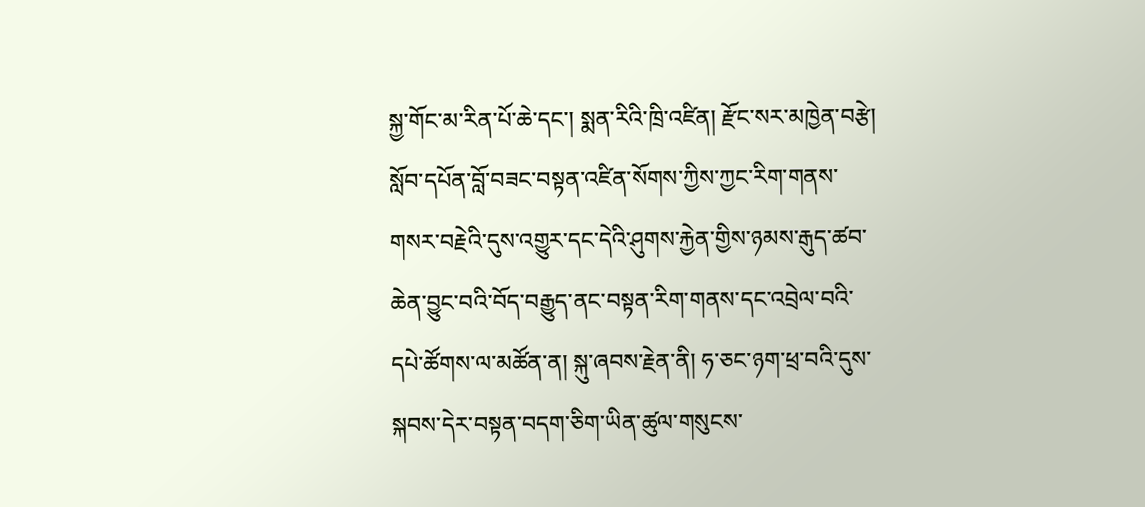སྐྱ་གོང་མ་རིན་པོ་ཆེ་དང་། སྨན་རིའི་ཁྲི་འཛིན། རྫོང་སར་མཁྱེན་བརྩེ། སློབ་དཔོན་བློ་བཟང་བསྟན་འཛིན་སོགས་ཀྱིས་ཀྱང་རིག་གནས་གསར་བརྗེའི་དུས་འགྱུར་དང་དེའི་ཤུགས་རྐྱེན་གྱིས་ཉམས་རྒུད་ཚབ་ཆེན་བྱུང་བའི་བོད་བརྒྱུད་ནང་བསྟན་རིག་གནས་དང་འབྲེལ་བའི་དཔེ་ཚོགས་ལ་མཚོན་ན། སྐུ་ཞབས་རྗེན་ནི། ཧ་ཅང་ཉག་ཕྲ་བའི་དུས་སྐབས་དེར་བསྟན་བདག་ཅིག་ཡིན་ཚུལ་གསུངས་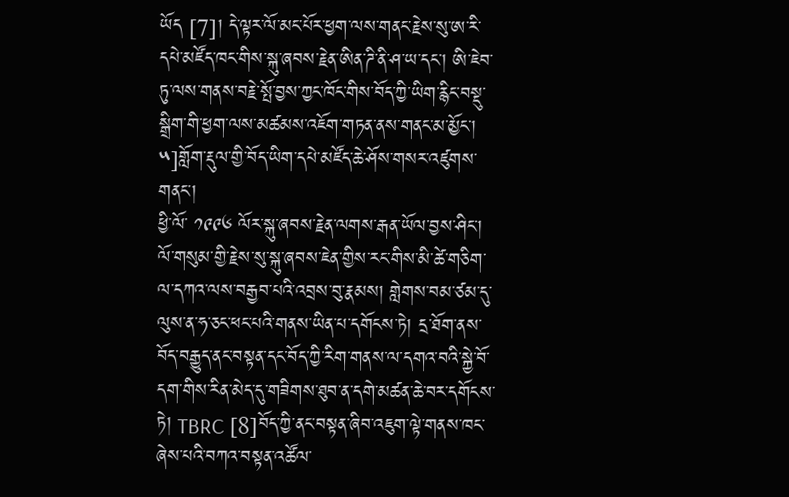ཡོད [7]། དེ་ལྟར་ལོ་མང་པོར་ཕྱག་ལས་གནང་རྗེས་སུ་ཨ་རི་དཔེ་མཛོད་ཁང་གིས་སྐུ་ཞབས་རྗེན་ཨིན་ཌི་ནི་ཤ་ཡ་དང་། ཨི་ཇེབ་ཏུ་ལས་གནས་བརྗེ་སྤོ་བྱས་ཀྱང་ཁོང་གིས་བོད་ཀྱི་ཡིག་རྙིང་བསྡུ་སྒྲིག་གི་ཕྱག་ལས་མཚམས་འཇོག་གཏན་ནས་གནང་མ་མྱོང་།
༥]གློག་རྡུལ་གྱི་བོད་ཡིག་དཔེ་མཛོད་ཆེ་ཤོས་གསར་འཛུགས་གནང་།
ཕྱི་ལོ་ ༡༩༩༦ ལོར་སྐུ་ཞབས་རྗེན་ལགས་རྒན་ཡོལ་བྱས་ཤིང་། ལོ་གསུམ་གྱི་རྗེས་སུ་སྐུ་ཞབས་ཇེན་གྱིས་རང་གིས་མི་ཚེ་གཅིག་ལ་དཀའ་ལས་བརྒྱབ་པའི་འབྲས་བུ་རྣམས། གླེགས་བམ་ཙམ་དུ་ལུས་ན་ཧ་ཅང་ཕང་པའི་གནས་ཡིན་པ་དགོངས་ཏེ། དྲ་ཐོག་ནས་བོད་བརྒྱུད་ནང་བསྟན་དང་བོད་ཀྱི་རིག་གནས་ལ་དགའ་བའི་སྐྱེ་བོ་དག་གིས་རིན་མེད་དུ་གཟིགས་ཐུབ་ན་དགེ་མཚན་ཆེ་བར་དགོངས་ཏེ། TBRC [8]བོད་ཀྱི་ནང་བསྟན་ཞིབ་འཇུག་ལྟེ་གནས་ཁང་ཞེས་པའི་བཀའ་བསྟན་འཚོལ་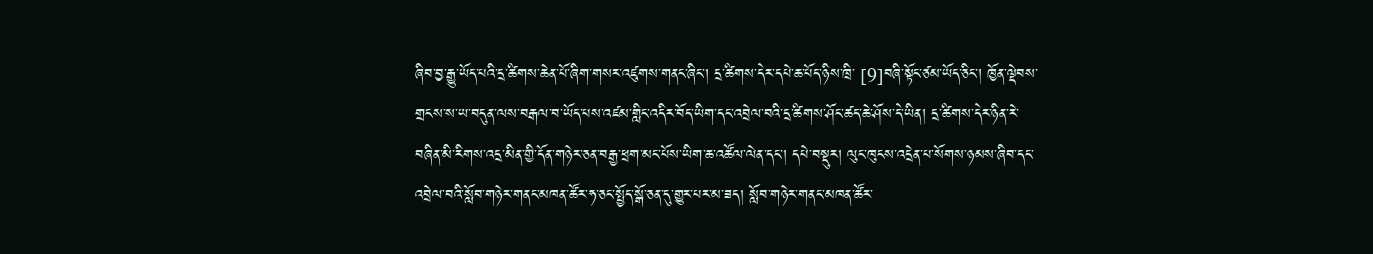ཞིབ་བྱ་རྒྱུ་ཡོད་པའི་དྲ་ཚིགས་ཆེན་པོ་ཞིག་གསར་འཛུགས་གནང་ཞིང་། དྲ་ཚིགས་དེར་དཔེ་ཆ་པོད་ཉིས་ཁྲི་ [9]བཞི་སྟོང་ཙམ་ཡོད་ཅིང་། ཁྱོན་ལྡེབས་གྲངས་ས་ཡ་བདུན་ལས་བརྒལ་བ་ཡོད་པས་འཛམ་གླིང་འདིར་བོད་ཡིག་དང་འབྲེལ་བའི་དྲ་ཚིགས་ཤོང་ཚད་ཆེ་ཤོས་དེ་ཡིན། དྲ་ཚིགས་དེར་ཉིན་རེ་བཞིན་མི་རིགས་འདྲ་མིན་གྱི་དོན་གཉེར་ཅན་བརྒྱ་ཕྲག་མང་པོས་ཡིག་ཆ་འཚོལ་ལེན་དང་། དཔེ་བསྡུར། ལུང་ཁུངས་འདྲེན་པ་སོགས་ཉམས་ཞིབ་དང་འབྲེལ་བའི་སློབ་གཉེར་གནང་མཁན་ཚོར་ཧ་ཅང་སྤྱོད་སྒོ་ཅན་དུ་གྱུར་པར་མ་ཟད། སློབ་གཉེར་གནང་མཁན་ཚོར་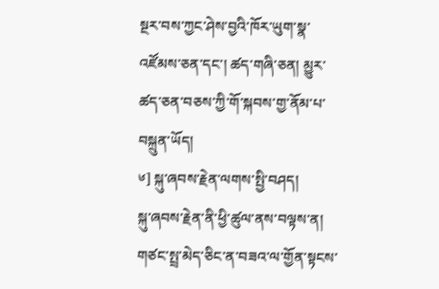སྔར་བས་ཀྱང་ཤེས་བྱའི་ཁོར་ཡུག་སྣ་འཛོམས་ཅན་དང་། ཚད་གཞི་ཅན། མྱུར་ཚད་ཅན་བཅས་ཀྱི་གོ་སྐབས་གྱ་ནོམ་པ་བསྐྲུན་ཡོད།
༦] སྐུ་ཞབས་རྗེན་ལགས་སྤྱི་བཤད།
སྐུ་ཞབས་རྗེན་ནི་ཕྱི་ཚུལ་ནས་བལྟས་ན། གཙང་སྤྲ་མེད་ཅིང་ན་བཟའ་ལ་གྱོན་སྟངས་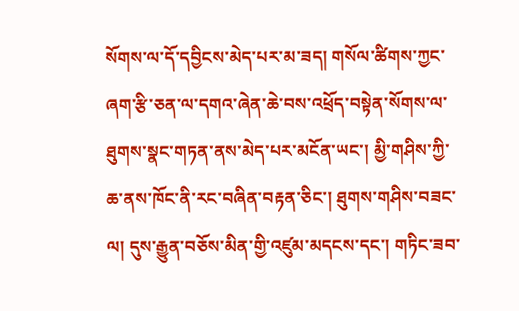སོགས་ལ་དོ་དབྱིངས་མེད་པར་མ་ཟད། གསོལ་ཚིགས་ཀྱང་ཞག་རྩི་ཅན་ལ་དགའ་ཞེན་ཆེ་བས་འཕྲོད་བསྟེན་སོགས་ལ་ཐུགས་སྣང་གཏན་ནས་མེད་པར་མངོན་ཡང་། མྱི་གཤིས་ཀྱི་ཆ་ནས་ཁོང་ནི་རང་བཞིན་བརྟན་ཅིང་། ཐུགས་གཤིས་བཟང་ལ། དུས་རྒྱུན་བཅོས་མིན་གྱི་འཛུམ་མདངས་དང་། གཏིང་ཟབ་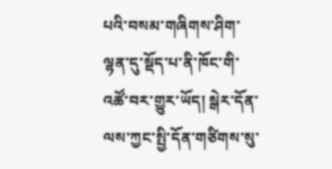པའི་བསམ་གཞིགས་ཤིག་ལྷན་དུ་སྡོད་པ་ནི་ཁོང་གི་འཚོ་བར་གྱུར་ཡོད། སྒེར་དོན་ལས་ཀྱང་སྤྱི་དོན་གཙིགས་སུ་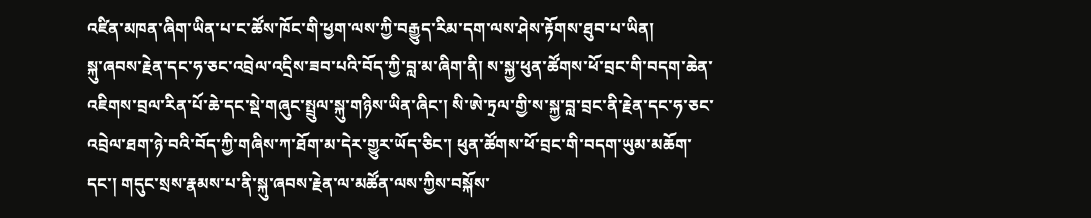འཛིན་མཁན་ཞིག་ཡིན་པ་ང་ཚོས་ཁོང་གི་ཕྱག་ལས་ཀྱི་བརྒྱུད་རིམ་དག་ལས་ཤེས་རྟོགས་ཐུབ་པ་ཡིན།
སྐུ་ཞབས་རྗེན་དང་ཧ་ཅང་འབྲེལ་འདྲིས་ཟབ་པའི་བོད་ཀྱི་བླ་མ་ཞིག་ནི། ས་སྐྱ་ཕུན་ཚོགས་ཕོ་བྲང་གི་བདག་ཆེན་འཇིགས་བྲལ་རིན་པོ་ཆེ་དང་སྡེ་གཞུང་སྤྲུལ་སྐུ་གཉིས་ཡིན་ཞིང་། སི་ཨེ་ཏྲལ་གྱི་ས་སྐྱ་བླ་བྲང་ནི་རྗེན་དང་ཧ་ཅང་འབྲེལ་ཐག་ཉེ་བའི་བོད་ཀྱི་གཞིས་ཀ་ཐོག་མ་དེར་གྱུར་ཡོད་ཅིང་། ཕུན་ཚོགས་ཕོ་བྲང་གི་བདག་ཡུམ་མཆོག་དང་། གདུང་སྲས་རྣམས་པ་ནི་སྐུ་ཞབས་རྗེན་ལ་མཚོན་ལས་ཀྱིས་བསྐོས་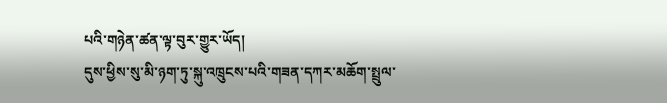པའི་གཉེན་ཚན་ལྟ་བུར་གྱུར་ཡོད།
དུས་ཕྱིས་སུ་མི་ཉག་ཏུ་སྐུ་འཁྲུངས་པའི་གཟན་དཀར་མཆོག་སྤྲུལ་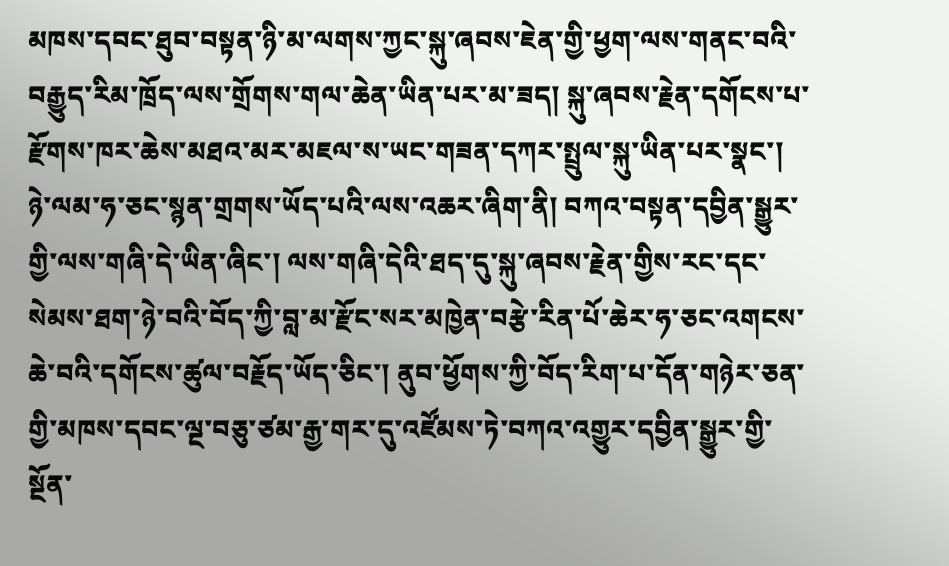མཁས་དབང་ཐུབ་བསྟན་ཉི་མ་ལགས་ཀྱང་སྐུ་ཞབས་ཇེན་གྱི་ཕྱག་ལས་གནང་བའི་བརྒྱུད་རིམ་ཁྲོད་ལས་གྲོགས་གལ་ཆེན་ཡིན་པར་མ་ཟད། སྐུ་ཞབས་རྗེན་དགོངས་པ་རྫོགས་ཁར་ཆེས་མཐའ་མར་མཇལ་ས་ཡང་གཟན་དཀར་སྤྲུལ་སྐུ་ཡིན་པར་སྣང་།
ཉེ་ལམ་ཧ་ཅང་སྙན་གྲགས་ཡོད་པའི་ལས་འཆར་ཞིག་ནི། བཀའ་བསྟན་དབྱིན་སྒྱུར་གྱི་ལས་གཞི་དེ་ཡིན་ཞིང་། ལས་གཞི་དེའི་ཐད་དུ་སྐུ་ཞབས་རྗེན་གྱིས་རང་དང་སེམས་ཐག་ཉེ་བའི་བོད་ཀྱི་བླ་མ་རྫོང་སར་མཁྱེན་བརྩེ་རིན་པོ་ཆེར་ཧ་ཅང་འགངས་ཆེ་བའི་དགོངས་ཚུལ་བརྗོད་ཡོད་ཅིང་། ནུབ་ཕྱོགས་ཀྱི་བོད་རིག་པ་དོན་གཉེར་ཅན་གྱི་མཁས་དབང་ལྔ་བཅུ་ཙམ་རྒྱ་གར་དུ་འཛོམས་ཏེ་བཀའ་འགྱུར་དབྱིན་སྒྱུར་གྱི་སྔོན་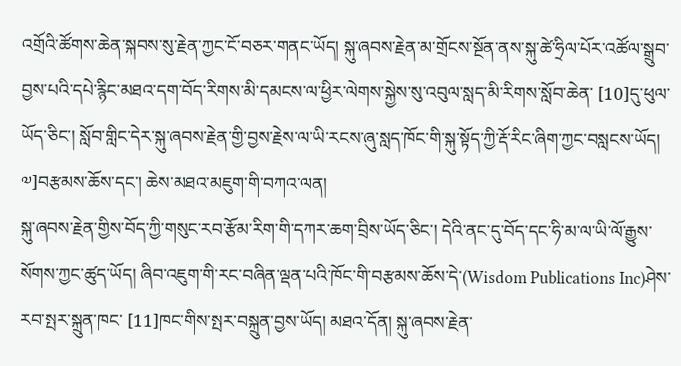འགྲོའི་ཚོགས་ཆེན་སྐབས་སུ་རྗེན་ཀྱང་ངོ་བཅར་གནང་ཡོད། སྐུ་ཞབས་རྗེན་མ་གྲོངས་སྔོན་ནས་སྐུ་ཚེ་ཧྲིལ་པོར་འཚོལ་སྒྲུབ་བྱས་པའི་དཔེ་རྙིང་མཐའ་དག་བོད་རིགས་མི་དམངས་ལ་ཕྱིར་ལེགས་སྐྱེས་སུ་འབུལ་སླད་མི་རིགས་སློབ་ཆེན་ [10]དུ་ཕུལ་ཡོད་ཅིང་། སློབ་གླིང་དེར་སྐུ་ཞབས་རྗེན་གྱི་བྱས་རྗེས་ལ་ཡི་རངས་ཞུ་སླད་ཁོང་གི་སྐུ་སྟོད་ཀྱི་རྡོ་རིང་ཞིག་ཀྱང་བསླངས་ཡོད།
༧]བརྩམས་ཆོས་དང་། ཆེས་མཐའ་མཇུག་གི་བཀའ་ལན།
སྐུ་ཞབས་རྗེན་གྱིས་བོད་ཀྱི་གསུང་རབ་རྩོམ་རིག་གི་དཀར་ཆག་བྲིས་ཡོད་ཅིང་། དེའི་ནང་དུ་བོད་དང་ཧི་མ་ལ་ཡི་ལོ་རྒྱུས་སོགས་ཀྱང་ཚུད་ཡོད། ཞིབ་འཇུག་གི་རང་བཞིན་ལྡན་པའི་ཁོང་གི་བརྩམས་ཆོས་དེ་(Wisdom Publications Inc)ཤེས་རབ་སྤར་སྐྲུན་ཁང་ [11]ཁང་གིས་སྤར་བསྐྲུན་བྱས་ཡོད། མཐའ་དོན། སྐུ་ཞབས་རྗེན་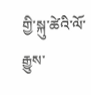གྱི་སྐུ་ཚེའི་ལོ་རྒྱུས་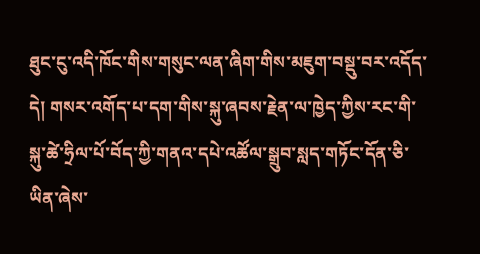ཐུང་ངུ་འདི་ཁོང་གིས་གསུང་ལན་ཞིག་གིས་མཇུག་བསྡུ་བར་འདོད་དེ། གསར་འགོད་པ་དག་གིས་སྐུ་ཞབས་རྗེན་ལ་ཁྱེད་ཀྱིས་རང་གི་སྐུ་ཚེ་ཧྲིལ་པོ་བོད་ཀྱི་གནའ་དཔེ་འཚོལ་སྒྲུབ་སླད་གཏོང་དོན་ཅི་ཡིན་ཞེས་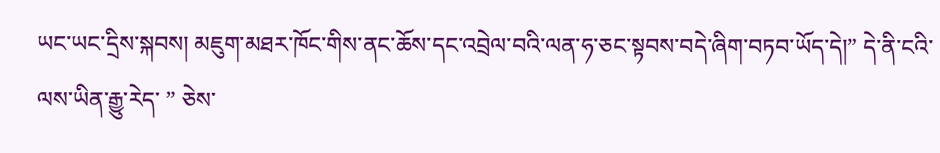ཡང་ཡང་དྲིས་སྐབས། མཇུག་མཐར་ཁོང་གིས་ནང་ཆོས་དང་འབྲེལ་བའི་ལན་ཧ་ཅང་སྟབས་བདེ་ཞིག་བཏབ་ཡོད་དེ།” དེ་ནི་ངའི་ལས་ཡིན་རྒྱུ་རེད་ ” ཅེས་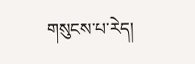གསུངས་པ་རེད།